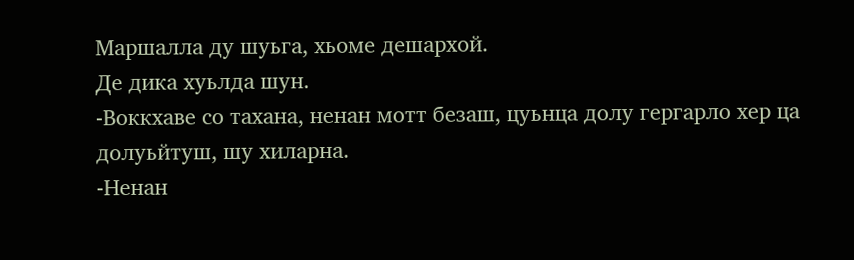Маршалла ду шуьга, хьоме дешархой.
Де дика хуьлда шун.
-Воккхаве со тахана, ненан мотт безаш, цуьнца долу гергарло хер ца долуьйтуш, шу хиларна.
-Ненан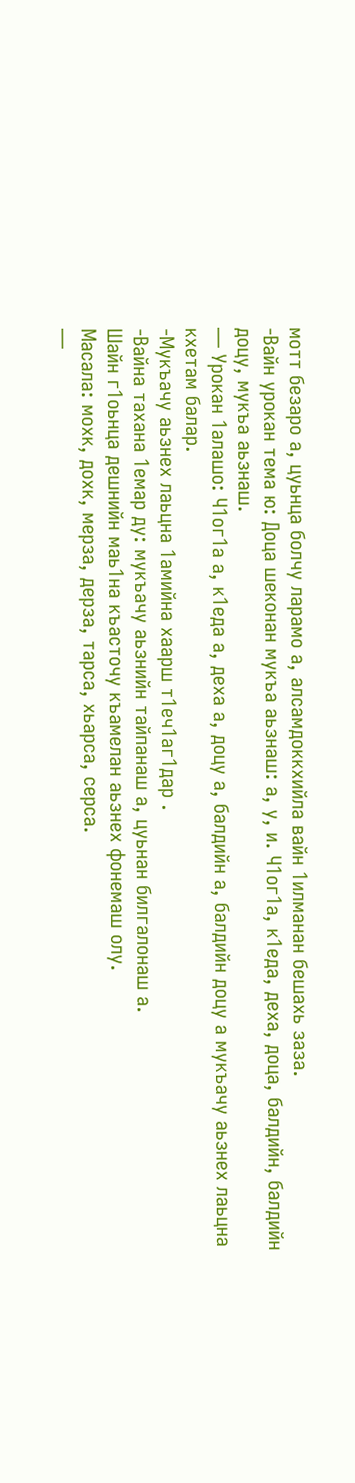мотт безаро а, цуьнца болчу ларамо а, алсамдоккхийла вайн 1илманан бешахь заза.
-Вайн урокан тема ю: Доца шеконан мукъа аьзнаш: а, у, и. Ч1ог1а, к1еда, деха, доца, балдийн, балдийн доцу, мукъа аьзнаш.
— Урокан 1алашо: Ч1ог1а а, к1еда а, деха а, доцу а, балдийн а, балдийн доцу а мукъачу аьзнех лаьцна кхетам балар.
-Мукъачу аьзнех лаьцна 1амийна хаарш т1еч1аг1дар .
-Вайна тахана 1емар ду: мукъачу аьзнийн тайпанаш а, цуьнан билгалонаш а.
Шайн г1оьнца дешнийн маь1на къасточу къамелан аьзнех фонемаш олу.
Масала: мохк, дохк, мерза, дерза, тарса, хьарса, серса.
—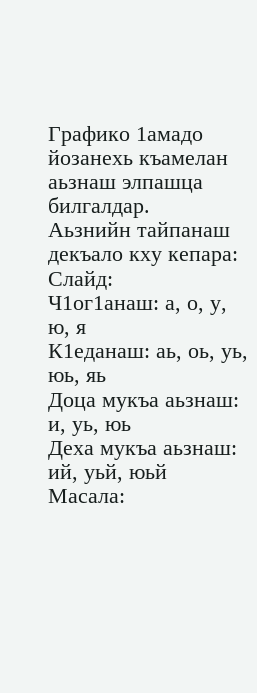Графико 1амадо йозанехь къамелан аьзнаш элпашца билгалдар.
Аьзнийн тайпанаш декъало кху кепара:
Слайд:
Ч1ог1анаш: а, о, у, ю, я
К1еданаш: аь, оь, уь, юь, яь
Доца мукъа аьзнаш: и, уь, юь
Деха мукъа аьзнаш: ий, уьй, юьй
Масала: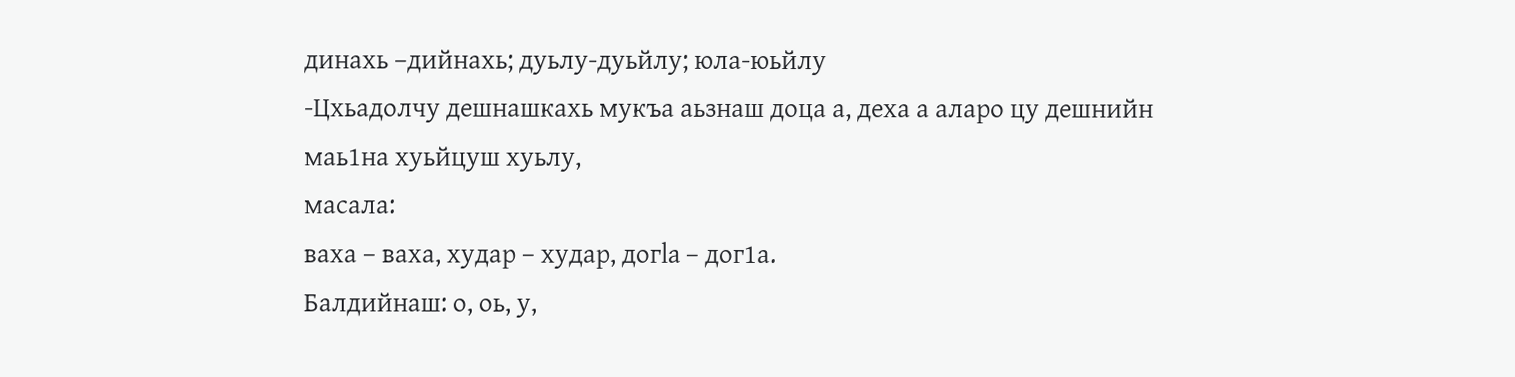динахь –дийнахь; дуьлу-дуьйлу; юла-юьйлу
-Цхьадолчу дешнашкахь мукъа аьзнаш доца а, деха а аларо цу дешнийн маь1на хуьйцуш хуьлу,
масала:
ваха – ваха, худар – худар, дoгla – дог1а.
Балдийнаш: о, оь, у,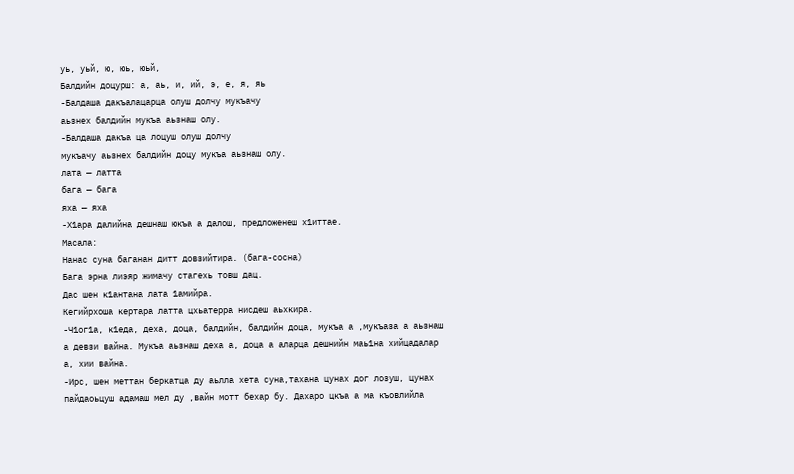уь, уьй, ю, юь, юьй,
Балдийн доцурш: а, аь, и, ий, э, е, я, яь
-Балдаша дакъалацарца олуш долчу мукъачу
аьзнех балдийн мукъа аьзнаш олу.
-Балдаша дакъа ца лоцуш олуш долчу
мукъачу аьзнех балдийн доцу мукъа аьзнаш олу.
лата — латта
бага — бага
яха — яха
-Х1ара далийна дешнаш юкъа а далош, предложенеш х1иттае.
Масала:
Нанас суна баганан дитт довзийтира. (бага-сосна)
Бага эрна лиэяр жимачу стагехь товш дац.
Дас шен к1антана лата 1амийра.
Кегийрхоша кертара латта цхьатерра нисдеш аьхкира.
-Ч1ог1а, к1еда, деха, доца, балдийн, балдийн доца, мукъа а ,мукъаза а аьзнаш а девзи вайна. Мукъа аьзнаш деха а, доца а аларца дешнийн маь1на хийцадалар а, хии вайна.
-Ирс, шен меттан беркатца ду аьлла хета суна,тахана цунах дог лозуш, цунах пайдаоьцуш адамаш мел ду ,вайн мотт бехар бу. Дахаро цкъа а ма къовлийла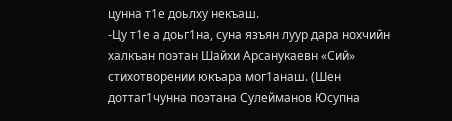цунна т1е доьлху некъаш.
-Цу т1е а доьг1на, суна язъян луур дара нохчийн халкъан поэтан Шайхи Арсанукаевн «Сий» стихотворении юкъара мог1анаш. (Шен доттаг1чунна поэтана Сулейманов Юсупна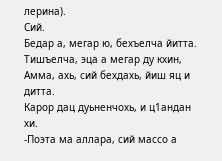лерина).
Сий.
Бедар а, мегар ю, бехъелча йитта.
Тишъелча, эца а мегар ду кхин,
Амма, ахь, сий бехдахь, йиш яц и дитта.
Карор дац дуьненчохь, и ц1андан хи.
-Поэта ма аллара, сий массо а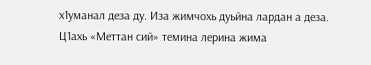х1уманал деза ду. Иза жимчохь дуьйна лардан а деза.
Ц1ахь «Меттан сий» темина лерина жима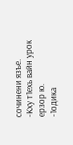сочинени язъе.
-Кху т1ехь вайн урок ерзор ю.
-1одика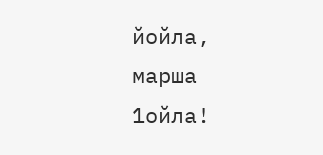йойла, марша 1ойла!